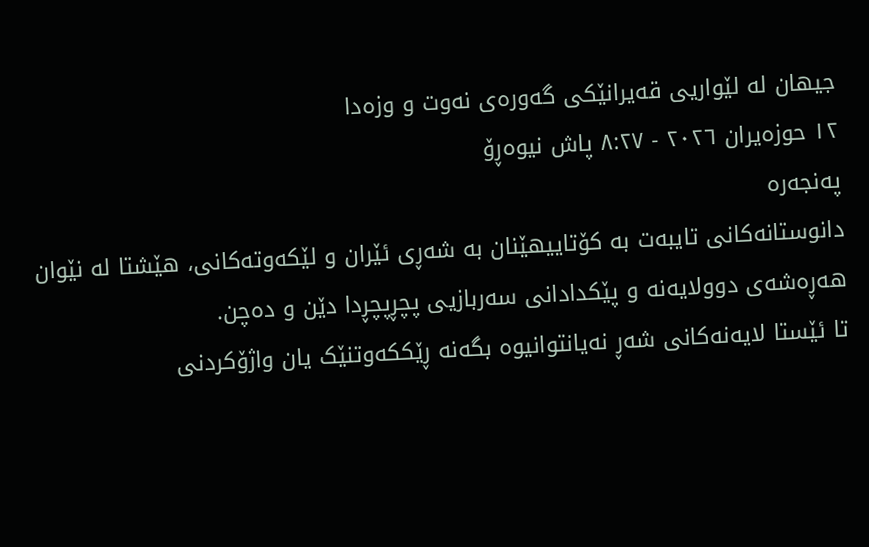جیهان لە لێواریی قەیرانێکی گەورەی نەوت و وزەدا
١٢ حوزەیران ٢٠٢٦ - ٨:٢٧ پاش نیوەڕۆ
پەنجەرە
دانوستانەکانی تایبەت بە کۆتاییهێنان بە شەڕی ئێران و لێکەوتەکانی، هێشتا لە نێوان هەڕەشەی دوولایەنە و پێکدادانی سەربازیی پچڕپچڕدا دێن و دەچن.
تا ئێستا لایەنەکانی شەڕ نەیانتوانیوە بگەنە ڕێککەوتنێک یان واژۆکردنی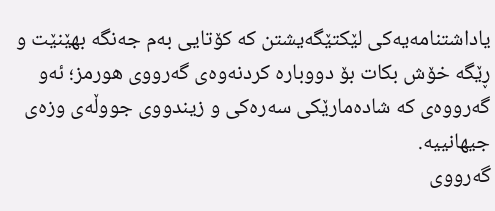یاداشتنامەیەکی لێکتێگەیشتن کە کۆتایی بەم جەنگە بهێنێت و ڕێگە خۆش بکات بۆ دووبارە کردنەوەی گەرووی هورمز؛ ئەو گەرووەی کە شادەمارێکی سەرەکی و زیندووی جووڵەی وزەی جیهانییە.
گەرووی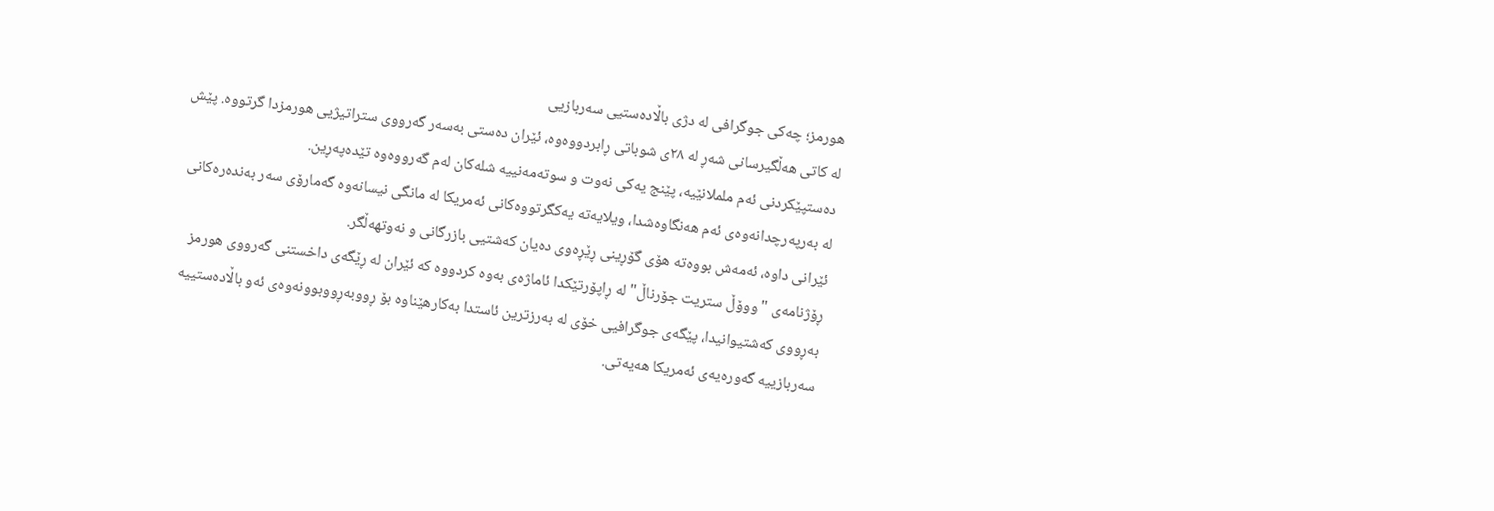هورمز؛ چەکی جوگرافی لە دژی باڵادەستیی سەربازیی
لە کاتی هەڵگیرسانی شەڕ لە ٢٨ی شوباتی ڕابردووەوە، ئێران دەستی بەسەر گەرووی ستراتیژیی هورمزدا گرتووە. پێش دەستپێکردنی ئەم ململانێیە، پێنج یەکی نەوت و سوتەمەنییە شلەکان لەم گەرووەوە تێدەپەڕین.
لە بەرپەرچدانەوەی ئەم هەنگاوەشدا، ویلایەتە یەکگرتووەکانی ئەمریکا لە مانگی نیسانەوە گەمارۆی سەر بەندەرەکانی ئێرانی داوە، ئەمەش بووەتە هۆی گۆڕینی ڕێڕەوی دەیان کەشتیی بازرگانی و نەوتهەڵگر.
ڕۆژنامەی "ووۆڵ ستريت جۆرناڵ" لە ڕاپۆرتێکدا ئاماژەی بەوە کردووە کە ئێران لە ڕێگەی داخستنی گەرووی هورمز بەڕووی کەشتیوانیدا، پێگەی جوگرافیی خۆی لە بەرزترین ئاستدا بەکارهێناوە بۆ ڕووبەڕووبوونەوەی ئەو باڵادەستییە سەربازییە گەورەیەی ئەمریکا هەیەتی.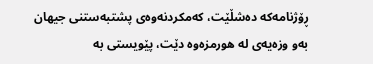ڕۆژنامەکە دەشڵێت، کەمکردنەوەی پشتبەستنی جیهان بەو وزەیەی لە هورمزەوە دێت، پێویستی بە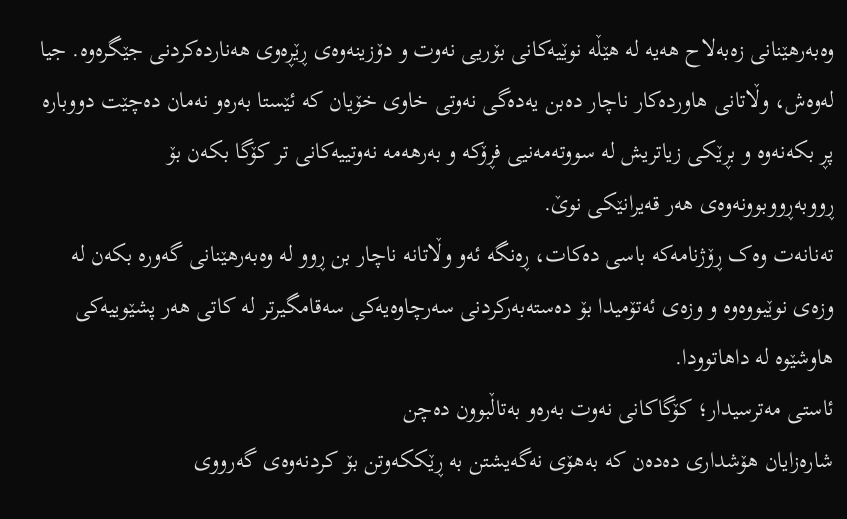وەبەرهێنانی زەبەلاح هەیە لە هێڵە نوێیەکانی بۆریی نەوت و دۆزینەوەی ڕێڕەوی هەناردەکردنی جێگرەوە. جیا لەوەش، وڵاتانی هاوردەکار ناچار دەبن یەدەگی نەوتی خاوی خۆیان کە ئێستا بەرەو نەمان دەچێت دووبارە پڕ بکەنەوە و بڕێکی زیاتریش لە سووتەمەنیی فڕۆکە و بەرهەمە نەوتییەکانی تر کۆگا بکەن بۆ ڕووبەڕووبوونەوەی هەر قەیرانێکی نوێ.
تەنانەت وەک ڕۆژنامەکە باسی دەکات، ڕەنگە ئەو وڵاتانە ناچار بن ڕوو لە وەبەرهێنانی گەورە بکەن لە وزەی نوێبووەوە و وزەی ئەتۆمیدا بۆ دەستەبەرکردنی سەرچاوەیەکی سەقامگیرتر لە کاتی هەر پشێوییەکی هاوشێوە لە داهاتوودا.
ئاستی مەترسیدار؛ کۆگاکانی نەوت بەرەو بەتاڵبوون دەچن
شارەزایان هۆشداری دەدەن کە بەهۆی نەگەیشتن بە ڕێککەوتن بۆ کردنەوەی گەرووی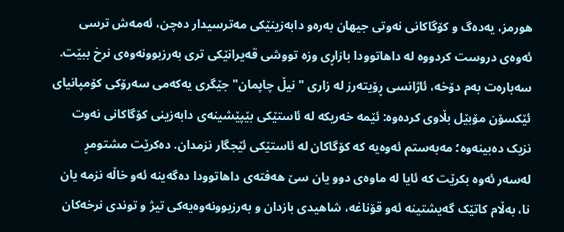هورمز، یەدەگ و کۆگاکانی نەوتی جیهان بەرەو دابەزینێکی مەترسیدار دەچن، ئەمەش ترسی ئەوەی دروست کردووە لە داهاتوودا بازاڕی وزە تووشی قەیرانێکی تری بەرزبوونەوەی نرخ ببێت.
سەبارەت بەم دۆخە، ئاژانسی ڕۆیتەرز لە زاری "نیڵ چاپمان" جێگری یەکەمی سەرۆکی کۆمپانیای ئێکسۆن مۆبێل بڵاوی کردەوە: ئێمە خەریکە لە ئاستێکی بێپێشینەی دابەزینی کۆگاکانی نەوت نزیک دەبینەوە؛ مەبەستم ئەوەیە کە کۆگاکان لە ئاستێکی ئێجگار نزمدان. دەکرێت مشتومڕ لەسەر ئەوە بکرێت کە ئایا لە ماوەی دوو یان سێ هەفتەی داهاتوودا دەگەینە ئەو خاڵە نزمە یان نا، بەڵام کاتێک گەیشتینە ئەو قۆناغە، شاهیدی بازدان و بەرزبوونەوەیەکی تیژ و توندی نرخەکان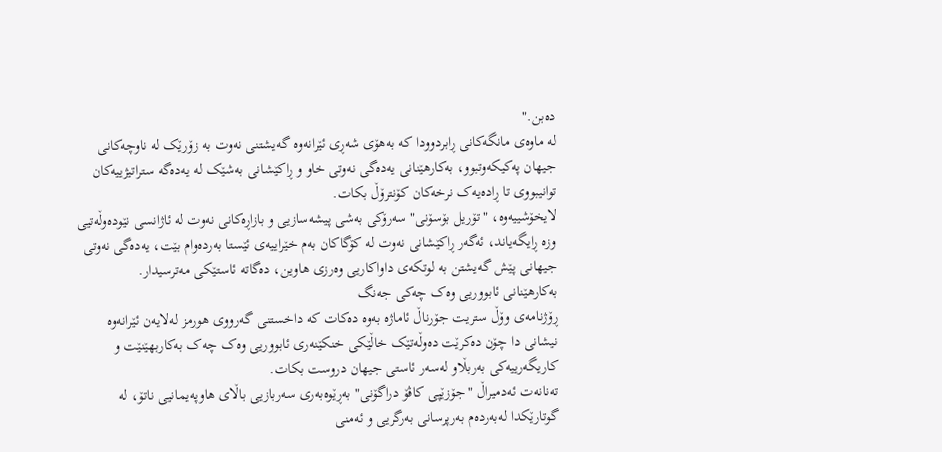دەبن."
لە ماوەی مانگەکانی ڕابردوودا کە بەهۆی شەڕی ئێرانەوە گەیشتنی نەوت بە زۆرێک لە ناوچەکانی جیهان پەکیکەوتبوو، بەکارهێنانی یەدەگی نەوتی خاو و ڕاکێشانی بەشێک لە یەدەگە ستراتیژییەکان توانیبووی تا ڕادەیەک نرخەکان کۆنترۆڵ بکات.
لایخۆشییەوە، "تۆریل بۆسۆنی" سەرۆکی بەشی پیشەسازیی و بازاڕەکانی نەوت لە ئاژانسی نێودەوڵەتیی وزە ڕایگەیاند، ئەگەر ڕاکێشانی نەوت لە کۆگاکان بەم خێراییەی ئێستا بەردەوام بێت، یەدەگی نەوتی جیهانی پێش گەیشتن بە لوتکەی داواکاریی وەرزی هاوین، دەگاتە ئاستێکی مەترسیدار.
بەکارهێنانی ئابووریی وەک چەکی جەنگ
ڕۆژنامەی وۆڵ ستریت جۆرناڵ ئاماژە بەوە دەکات کە داخستنی گەرووی هورمز لەلایەن ئێرانەوە نیشانی دا چۆن دەکرێت دەوڵەتێک خاڵێکی خنکێنەری ئابووریی وەک چەک بەکاربهێنێت و کاریگەرییەکی بەربڵاو لەسەر ئاستی جیهان دروست بکات.
تەنانەت ئەدمیراڵ "جۆزێپی کاڤۆ دراگۆنی" بەڕێوەبەری سەربازیی باڵای هاوپەیمانیی ناتۆ، لە گوتارێکدا لەبەردەم بەرپرسانی بەرگریی و ئەمنی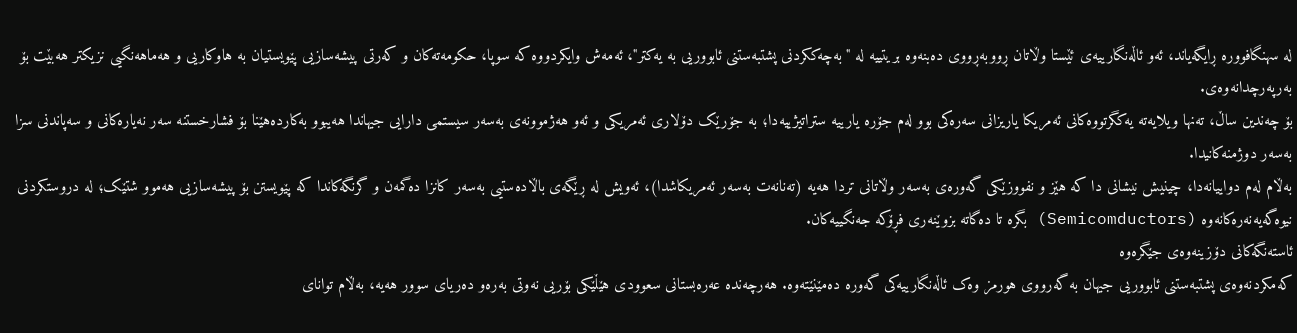لە سهنگافووره ڕایگەیاند، ئەو ئاڵەنگارییەی ئێستا وڵاتان ڕووبەڕووی دەبنەوە بریتییە لە "بەچەککردنی پشتبەستنی ئابووریی بە یەکتر"، ئەمەش وایکردووە کە سوپا، حکومەتەکان و کەرتی پیشەسازیی پێویستیان بە هاوکاریی و هەماهەنگیی نزیکتر هەبێت بۆ بەرپەرچدانەوەی.
بۆ چەندین ساڵ، تەنها ویلایەتە یەکگرتووەکانی ئەمریکا یاریزانی سەرەکی بوو لەم جۆرە یارییە ستراتیژییەدا؛ بە جۆرێک دۆلاری ئەمریکی و ئەو هەژموونەی بەسەر سیستمی دارایی جیهاندا هەیبوو بەکاردەهێنا بۆ فشارخستنە سەر نەیارەکانی و سەپاندنی سزا بەسەر دوژمنەکانیدا.
بەڵام لەم دواییانەدا، چینیش نیشانی دا کە هێز و نفووزێکی گەورەی بەسەر وڵاتانی تردا هەیە (تەنانەت بەسەر ئەمریکاشدا)، ئەویش لە ڕێگەی باڵادەستیی بەسەر کانزا دەگمەن و گرنگەکاندا کە پێویستن بۆ پیشەسازیی هەموو شتێک؛ لە دروستکردنی نیوەگەیەنەرەکانەوە (Semicomductors) بگرە تا دەگاتە بزوێنەری فڕۆکە جەنگییەکان.
ئاستەنگەکانی دۆزینەوەی جێگرەوە
کەمکردنەوەی پشتبەستنی ئابووریی جیهان بە گەرووی هورمز وەک ئاڵەنگارییەکی گەورە دەمێنێتەوە. هەرچەندە عەرەبستانی سعوودی هێڵێکی بۆریی نەوتی بەرەو دەریای سوور هەیە، بەڵام توانای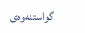گواستنەوەی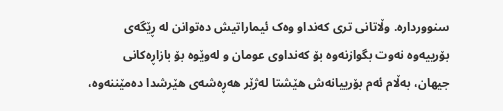سنووردارە. وڵاتانی تری کەنداو وەک ئیماراتیش دەتوانن لە ڕێگەی بۆرییەوە نەوت بگوازنەوە بۆ کەنداوی عومان و لەوێوە بۆ بازاڕەکانی جیهان، بەڵام ئەم بۆرییانەش هێشتا لەژێر هەڕەشەی هێرشدا دەمێننەوە،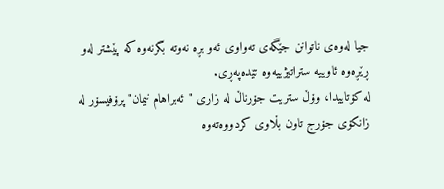جیا لەوەی ناتوانن جێگەی تەواوی ئەو بڕە نەوتە بگرنەوە کە پێشتر لەو ڕێڕەوە ئاوییە ستراتیژییەوە تێدەپەڕی.
لە کۆتاییدا، وۆڵ ستریت جۆرناڵ لە زاری "ئەبراهام نیمان" پرۆفیسۆر لە زانکۆی جۆرج تاون بڵاوی کردووەتەوە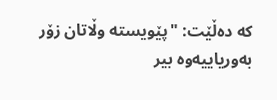کە دەڵێت: "پێویستە وڵاتان زۆر بەوریاییەوە بیر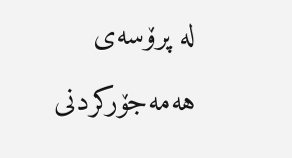لە پرۆسەی هەمەجۆرکردنی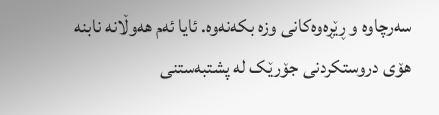سەرچاوە و ڕێڕەوەکانی وزە بکەنەوە. ئایا ئەم هەوڵانە نابنە هۆی دروستکردنی جۆرێک لە پشتبەستنی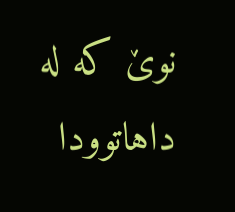نوێ کە لە داهاتوودا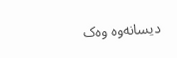دیسانەوە وەک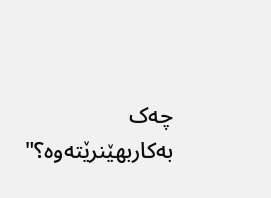چەک بەکاربهێنرێتەوە؟"